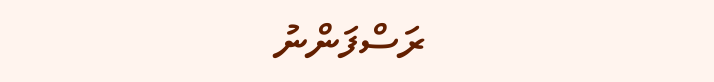ރަސްފަންނު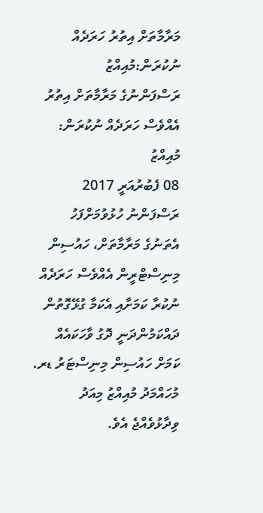މަރާމާތަށް އިތުރު ހަރަދެއް ނުކުރަން:މުއިއްޒު
ރަސްފަންނުގެ މަރާމާތަށް އިތުރު އެއްވެސް ހަރަދެއް ނުކުރަން: މުއިއްޒު
08 ފެބުރުއަރީ 2017
ރަސްފަންނު ހުޅުވުމަށްފަހު އެތަނުގެ މަރާމާތަށް، ހައުސިން މިނިސްޓްރީން އެއްވެސް ހަރަދެއް ނުކުރާ ކަމަށާއި އެކަމާ ގުޅޭގޮތުން ދައްކަމުންދަނީ ދޮގު ވާހަކައެއް ކަމަށް ހައުސިން މިނިސްޓަރު ޑރ. މުހައްމަދު މުއިއްޒު މިއަދު ވިދާޅުވެއްޖެ އެވެ.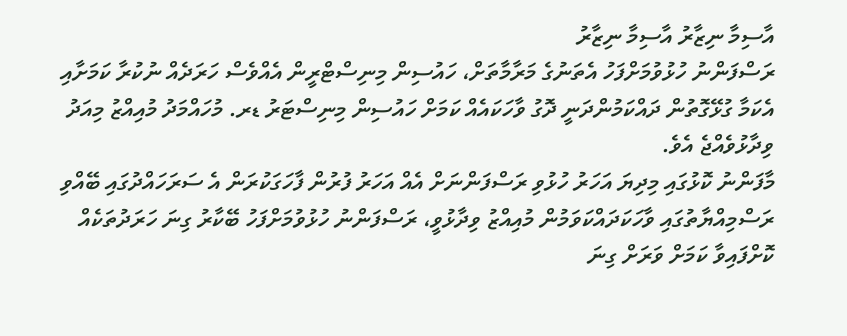އާސިމާ ނިޒާރު އާސިމާ ނިޒާރު
ރަސްފަންނު ހުޅުވުމަށްފަހު އެތަނުގެ މަރާމާތަށް، ހައުސިން މިނިސްޓްރީން އެއްވެސް ހަރަދެއް ނުކުރާ ކަމަށާއި އެކަމާ ގުޅޭގޮތުން ދައްކަމުންދަނީ ދޮގު ވާހަކައެއް ކަމަށް ހައުސިން މިނިސްޓަރު ޑރ. މުހައްމަދު މުއިއްޒު މިއަދު ވިދާޅުވެއްޖެ އެވެ.
މާފަންނު ކޮޅުގައި މިދިޔަ އަހަރު ހުޅުވި ރަސްފަންނަށް އެއް އަހަރު ފުރުން ފާހަގަކުރަން އެ ސަރަހައްދުގައި ބޭއްވި ރަސްމިއްޔާތުގައި ވާހަކަދައްކަވަމުން މުއިއްޒު ވިދާޅުވީ، ރަސްފަންނު ހުޅުވުމަށްފަހު ބޭކާރު ގިނަ ހަރަދުތަކެއް ކޮށްފައިވާ ކަމަށް ވަރަށް ގިނަ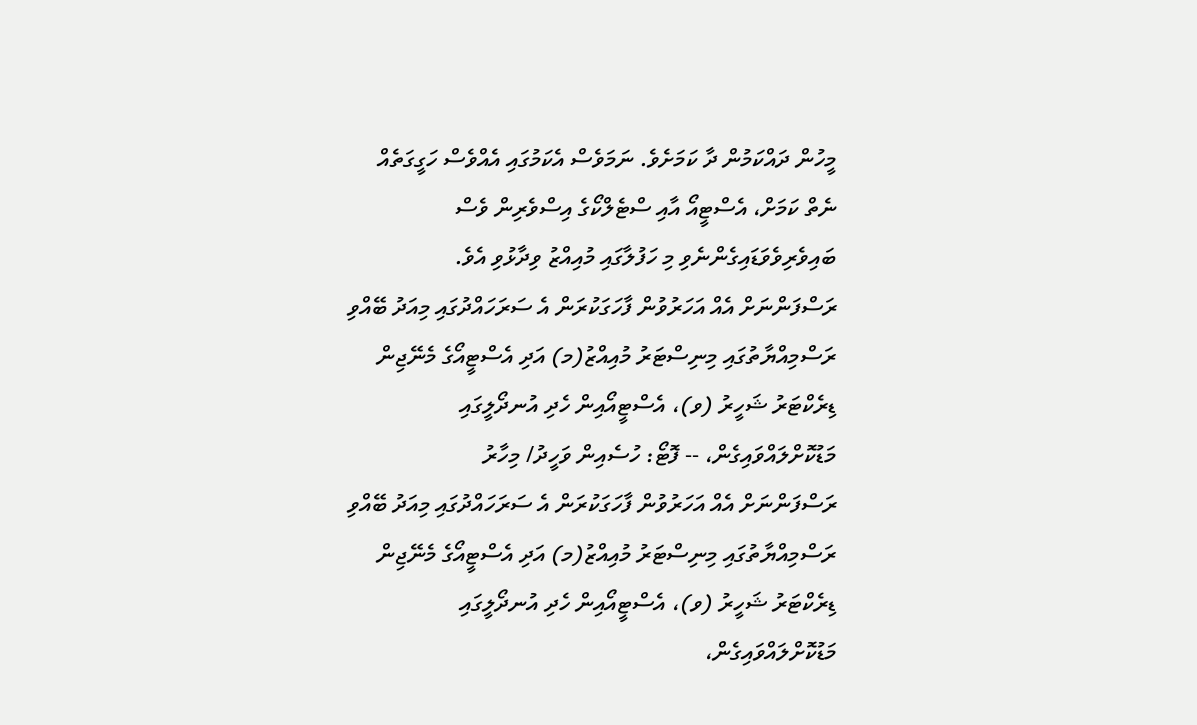މީހުން ދައްކަމުން ދާ ކަމަށެވެ. ނަމަވެސް އެކަމުގައި އެއްވެސް ހަގީގަތެއް ނެތް ކަމަށް، އެސްޓީއޯ އާއި ސްޓެލްކޯގެ އިސްވެރިން ވެސް ބައިވެރިވެވަޑައިގެންނެވި މި ހަފުލާގައި މުއިއްޒު ވިދާޅުވި އެވެ.
ރަސްފަންނަށް އެއް އަހަރުވުން ފާހަގަކުރަން އެ ސަރަހައްދުގައި މިއަދު ބޭއްވި ރަސްމިއްޔާތުގައި މިނިސްޓަރު މުއިއްޒު(މ) އަދި އެސްޓީއޯގެ މެނޭޖިން ޑިރެކްޓަރު ޝަހީރު (ވ)، އެސްޓީއޯއިން ހެދި އުނދޯލީގައި މަޑުކޮށްލައްވައިގެން، -- ފޮޓޯ: ހުސެއިން ވަހީދު/ މިހާރު
ރަސްފަންނަށް އެއް އަހަރުވުން ފާހަގަކުރަން އެ ސަރަހައްދުގައި މިއަދު ބޭއްވި ރަސްމިއްޔާތުގައި މިނިސްޓަރު މުއިއްޒު(މ) އަދި އެސްޓީއޯގެ މެނޭޖިން ޑިރެކްޓަރު ޝަހީރު (ވ)، އެސްޓީއޯއިން ހެދި އުނދޯލީގައި މަޑުކޮށްލައްވައިގެން،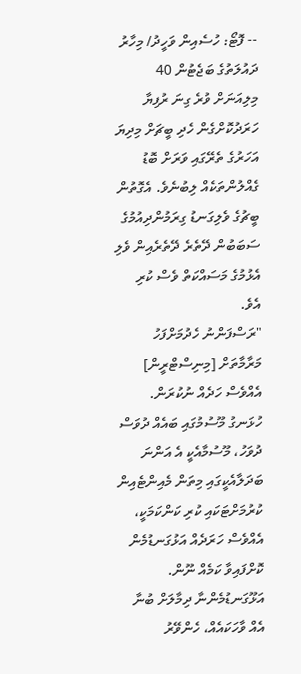-- ފޮޓޯ: ހުސެއިން ވަހީދު/ މިހާރު
ދައުލަތުގެ ބަޖެޓުން 40 މިލިއަނަށް ވުރެ ގިނަ ރުފިޔާ ހަރަދުކޮށްގެން ހެދި ބީޗަށް މިދިޔަ އަހަރުގެ ތެރޭގައި ވަރަށް ބޮޑު ގެއްލުންތަކެއް ލިބުނެވެ. އެގޮތުން ބީޗުގެ ވެލިގަނޑު ގިރަމުންދިއުމުގެ ސަބަބުން ދޭތެރެ ދޭތެރެއިން ވެލި އެޅުމުގެ މަސައްކަތް ވެސް ކުރި އެވެ.
"ރަސްފަންނު ހެދުމަށްފަހު މަރާމާތަށް [މިނިސްޓްރީން] އެއްވެސް ހަދެއް ނުކުރަން. ހުޅަނގު މޫސުމުގައި ބައެއް ދުވަސް ދުވަހު، މޫސުމާއެކީ އެ އަންނަ ބަދަލާއެކީގައި މިތަން މެއިންޓެއިން ކުރުމަށްޓަކައި ކުރި ކަންކަމަކީ، އެއްވެސް ހަރަދެއް އަޅުގަނޑުމެން ކޮށްފައިވާ ކަމެއް ނޫން. އަޅޫގަނޑުމެންނާ ދިމާލަށް ބުނާ އެއް ވާހަކައެއް، ހެންވޭރު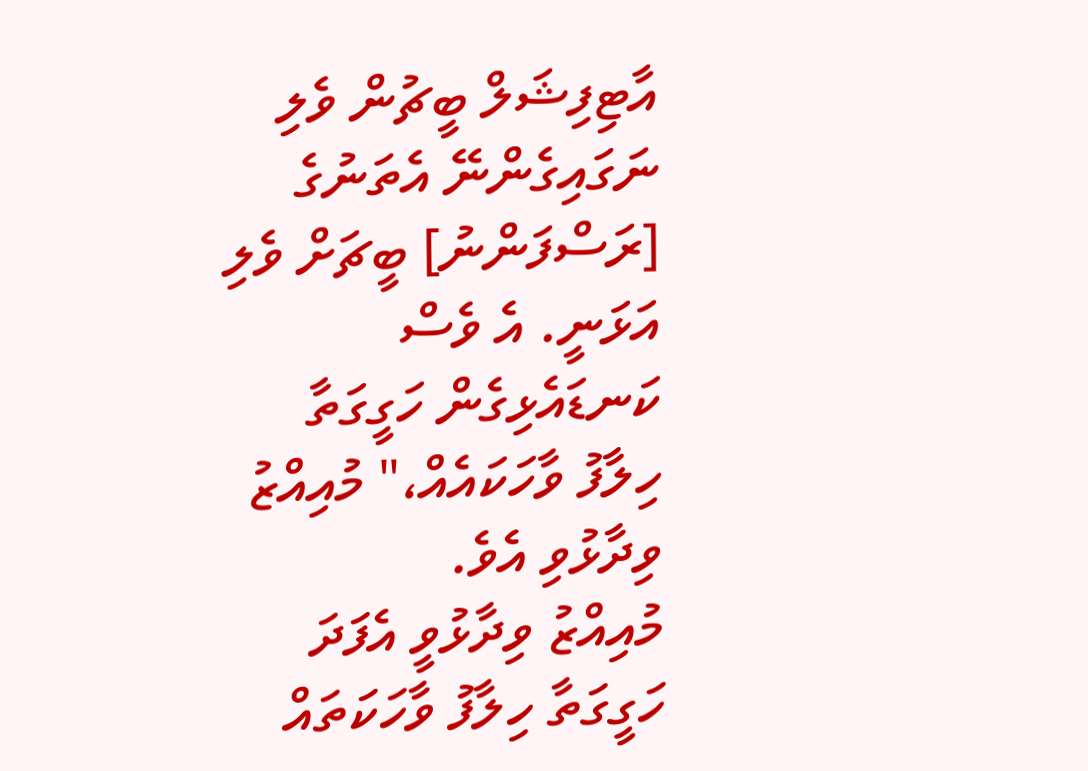އާޓިފިޝަލް ބީޗުން ވެލި ނަގައިގެންނޭ އެތަނުގެ [ރަސްފަންނު] ބީޗަށް ވެލި އަޅަނީ. އެ ވެސް ކަނޑައެޅިގެން ހަގީގަތާ ހިލާފު ވާހަކައެއް،" މުއިއްޒު ވިދާޅުވި އެވެ.
މުއިއްޒު ވިދާޅުވީ އެފަދަ ހަގީގަތާ ހިލާފު ވާހަކަތައް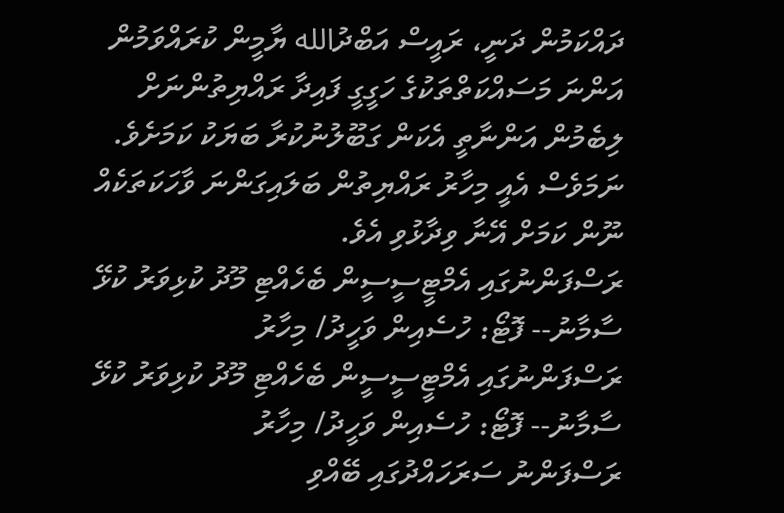ދައްކަމުން ދަނީ، ރައީސް އަބްދުالله ޔާމީން ކުރައްވަމުން އަންނަ މަސައްކަތްތަކުގެ ހަގީގީ ފައިދާ ރައްޔިތުންނަށް ލިބެމުން އަންނާތީ އެކަން ގަބޫލުނުކުރާ ބަޔަކު ކަމަށެވެ. ނަމަވެސް އެއީ މިހާރު ރައްޔިތުން ބަލައިގަންނަ ވާހަކަތަކެއް ނޫން ކަމަށް އޭނާ ވިދާޅުވި އެވެ.
ރަސްފަންނުގައި އެމްޓީސީސީން ބެހެއްޓި މޫދު ކުޅިވަރު ކުޅޭ ސާމާނު-- ފޮޓޯ: ހުސެއިން ވަހީދު/ މިހާރު
ރަސްފަންނުގައި އެމްޓީސީސީން ބެހެއްޓި މޫދު ކުޅިވަރު ކުޅޭ ސާމާނު-- ފޮޓޯ: ހުސެއިން ވަހީދު/ މިހާރު
ރަސްފަންނު ސަރަހައްދުގައި ބޭއްވި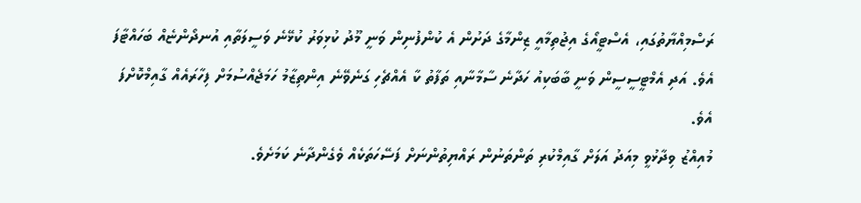ރަސްމިއްޔާތުގައި، އެސްޓީއޯގެ އިޖުތިމާއީ ޒިންމާގެ ދަށުން އެ ކުންފުނިން ވަނީ މޫދު ކުޅިވަރު ކުޅޭނެ ވަސީލަތާއި އުނދޯންޏެއް ބަހައްޓާފަ އެވެ. އަދި އެމްޓީސީސީން ވަނީ ބާބަކިއު ހަދާނެ ސާމާނާއި ތަފާތު ކާ އެއްޗެހި ގަނެވޭނެ އިންތިޒާމު ހަމަޖެއްސުމަށް ފިހާރައެއް ގާއިމްކޮށްފަ އެވެ.
މުއިއްޒު ވިދާޅުވީ މިއަދު އަލަށް ގާއިމްކުރި ތަންތަނުން ރައްޔިތުންނަށް ފަސޭހަތަކެއް ވެގެންދާނެ ކަމަށެވެ.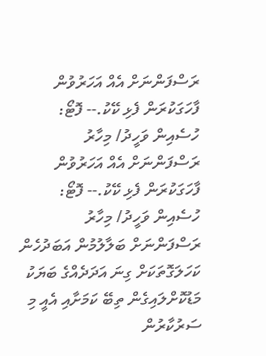ރަސްފަންނަށް އެއް އަހަރުވުން ފާހަގަކުރަން ފެޅި ކޭކު.-- ފޮޓޯ: ހުސެއިން ވަހީދު/ މިހާރު
ރަސްފަންނަށް އެއް އަހަރުވުން ފާހަގަކުރަން ފެޅި ކޭކު.-- ފޮޓޯ: ހުސެއިން ވަހީދު/ މިހާރު
ރަސްފަންނަށް ބަލާލުމުން އަބަދުހެން ކަހަލަގޮތަކަށް ގިނަ އަދަދެއްގެ ބަޔަކު މަޑުކޮށްލައިގެން ތިބޭ ކަމަށާއި އެއީ މި ސަރުކާރުން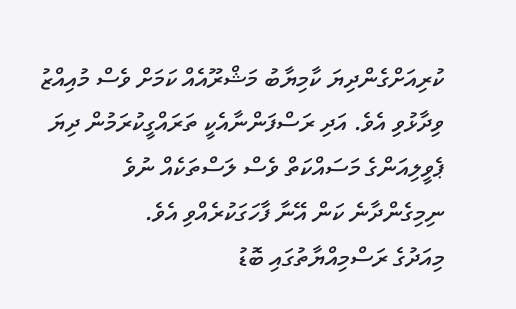ކުރިއަށްގެންދިޔަ ކާމިޔާބު މަޝްރޫއެއް ކަމަށް ވެސް މުއިއްޒު ވިދާޅުވި އެވެ. އަދި ރަސްފަންނާއެކީ ތަރައްގީކުރަމުން ދިޔަ ޕެވީލިއަންގެ މަސައްކަތް ވެސް ލަސްތަކެއް ނުވެ ނިމިގެންދާނެ ކަން އޭނާ ފާހަގަކުރެއްވި އެވެ.
މިއަދުގެ ރަސްމިއްޔާތުގައި ބޮޑު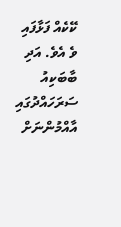ކޭކެއް ފަޅާފައި ވެ އެވެ. އަދި ބާބަކިއު ސަރަހައްދުގައި އާއްމުންނަށް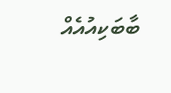ބާބަކިއުއެއް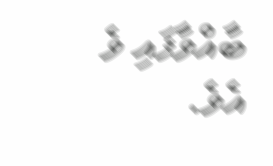ބާއްވާފައި ވެ އެވެ.